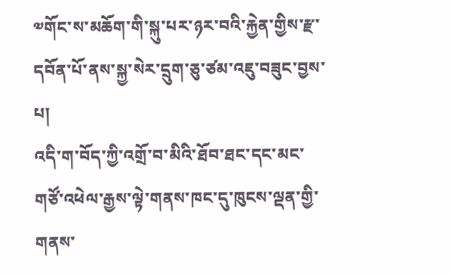༧གོང་ས་མཆོག་གི་སྐུ་པར་ཉར་བའི་རྐྱེན་གྱིས་རྫ་དབོན་པོ་ནས་སྐྱ་སེར་དྲུག་ཅུ་ཙམ་འཇུ་བཟུང་བྱས་པ།
འདི་ག་བོད་ཀྱི་འགྲོ་བ་མིའི་ཐོབ་ཐང་དང་མང་གཙོ་འཕེལ་རྒྱས་ལྟེ་གནས་ཁང་དུ་ཁུངས་ལྡན་གྱི་གནས་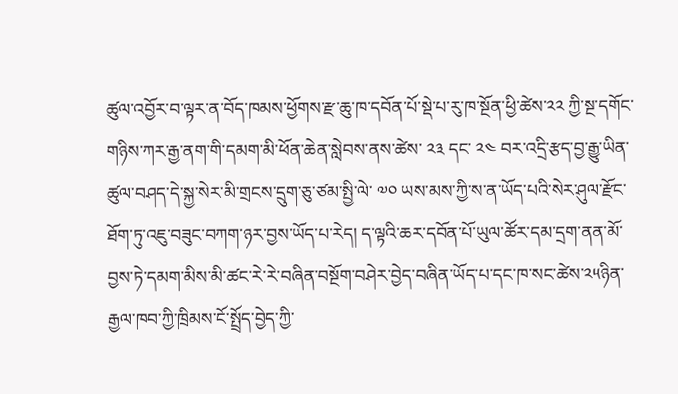ཚུལ་འབྱོར་བ་ལྟར་ན་བོད་ཁམས་ཕྱོགས་རྫ་ཆུ་ཁ་དབོན་པོ་སྡེ་པ་རུ་ཁ་སྔོན་ཕྱི་ཚེས་༢༢ ཀྱི་སྔ་དགོང་གཉིས་ཀར་རྒྱ་ནག་གི་དམག་མི་ཕོན་ཆེན་སླེབས་ནས་ཚེས་ ༢༣ དང་ ༢༤ བར་འདྲི་རྩད་བྱ་རྒྱུ་ཡིན་ཚུལ་བཤད་དེ་སྐྱ་སེར་མི་གྲངས་དྲུག་ཅུ་ཙམ་སྤྱི་ལེ་ ༧༠ ཡས་མས་ཀྱི་ས་ན་ཡོད་པའི་སེར་ཤུལ་རྫོང་ཐོག་ཏུ་འཇུ་བཟུང་བཀག་ཉར་བྱས་ཡོད་པ་རེད། ད་ལྟའི་ཆར་དབོན་པོ་ཡུལ་ཚོར་དམ་དྲག་ནན་མོ་བྱས་ཏེ་དམག་མིས་མི་ཚང་རེ་རེ་བཞིན་བསྔོག་བཤེར་བྱེད་བཞིན་ཡོད་པ་དང་ཁ་སང་ཚེས་༢༥ཉིན་རྒྱལ་ཁབ་ཀྱི་ཁྲིམས་ངོ་སྤྲོད་བྱེད་ཀྱི་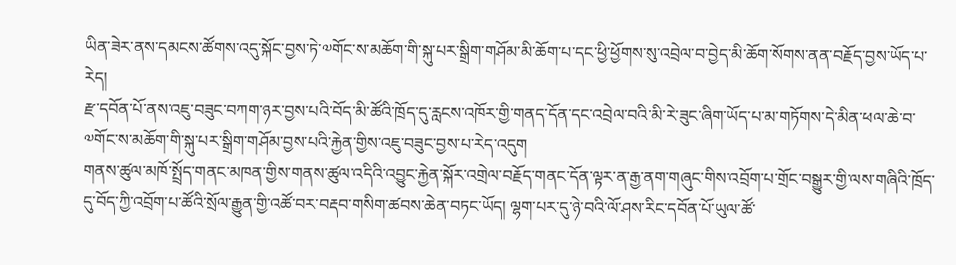ཡིན་ཟེར་ནས་དམངས་ཚོགས་འདུ་སྐོང་བྱས་ཏེ་༧གོང་ས་མཆོག་གི་སྐུ་པར་སྒྲིག་གཤོམ་མི་ཆོག་པ་དང་ཕྱི་ཕྱོགས་སུ་འབྲེལ་བ་བྱེད་མི་ཆོག་སོགས་ནན་བརྗོད་བྱས་ཡོད་པ་རེད།
རྫ་དབོན་པོ་ནས་འཇུ་བཟུང་བཀག་ཉར་བྱས་པའི་བོད་མི་ཚོའི་ཁྲོད་དུ་རླངས་འཁོར་གྱི་གནད་དོན་དང་འབྲེལ་བའི་མི་རེ་ཟུང་ཞིག་ཡོད་པ་མ་གཏོགས་དེ་མིན་ཕལ་ཆེ་བ་༧གོང་ས་མཆོག་གི་སྐུ་པར་སྒྲིག་གཤོམ་བྱས་པའི་རྐྱེན་གྱིས་འཇུ་བཟུང་བྱས་པ་རེད་འདུག
གནས་ཚུལ་མཁོ་སྤྲོད་གནང་མཁན་གྱིས་གནས་ཚུལ་འདིའི་འབྱུང་རྐྱེན་སྐོར་འགྲེལ་བརྗོད་གནང་དོན་ལྟར་ན་རྒྱ་ནག་གཞུང་གིས་འབྲོག་པ་གྲོང་བསྒྱུར་གྱི་ལས་གཞིའི་ཁྲོད་དུ་བོད་ཀྱི་འབྲོག་པ་ཚོའི་སྲོལ་རྒྱུན་གྱི་འཚོ་བར་བརྡབ་གསིག་ཚབས་ཆེན་བཏང་ཡོད། ལྷག་པར་དུ་ཉེ་བའི་ལོ་ཤས་རིང་དབོན་པོ་ཡུལ་ཚོ་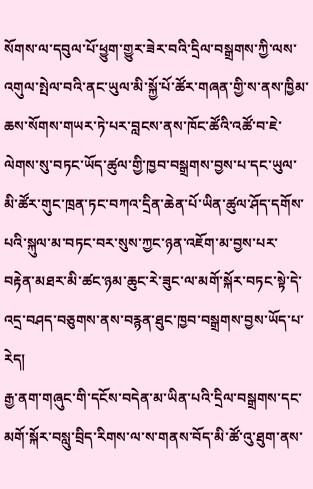སོགས་ལ་དབུལ་པོ་ཕྱུག་གྱུར་ཟེར་བའི་དྲིལ་བསྒྲགས་ཀྱི་ལས་འགུལ་སྤེལ་བའི་ནང་ཡུལ་མི་སྐྱོ་པོ་ཚོར་གཞན་གྱི་ས་ནས་ཁྱིམ་ཆས་སོགས་གཡར་ཏེ་པར་བླངས་ནས་ཁོང་ཚོའི་འཚོ་བ་ཇེ་ལེགས་སུ་བཏང་ཡོད་ཚུལ་གྱི་ཁྱབ་བསྒྲགས་བྱས་པ་དང་ཡུལ་མི་ཚོར་གུང་ཁྲན་ཏང་བཀའ་དྲིན་ཆེན་པོ་ཡིན་ཚུལ་ཤོད་དགོས་པའི་སྐུལ་མ་བཏང་བར་སུས་ཀྱང་ཉན་འཇོག་མ་བྱས་པར་བརྟེན་མཐར་མི་ཚང་ཉམ་ཆུང་རེ་ཟུང་ལ་མགོ་སྐོར་བཏང་སྟེ་དེ་འདྲ་བཤད་བཅུགས་ནས་བརྙན་ཐུང་ཁྱབ་བསྒྲགས་བྱས་ཡོད་པ་རེད།
རྒྱ་ནག་གཞུང་གི་དངོས་བདེན་མ་ཡིན་པའི་དྲིལ་བསྒྲགས་དང་མགོ་སྐོར་བསླུ་བྲིད་རིགས་ལ་ས་གནས་བོད་མི་ཚོ་འུ་ཐུག་ནས་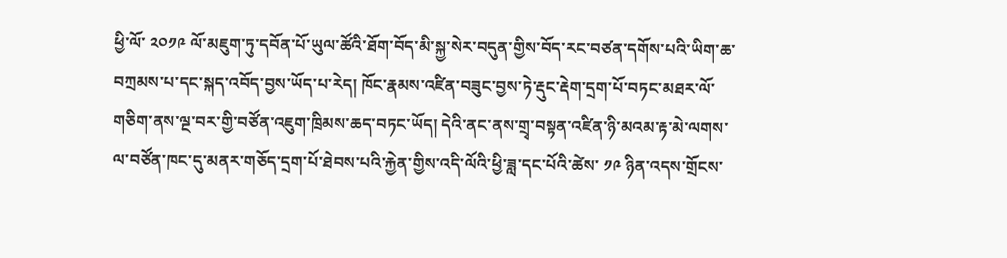ཕྱི་ལོ་ ༢༠༡༩ ལོ་མཇུག་ཏུ་དབོན་པོ་ཡུལ་ཚོའི་ཐོག་བོད་མི་སྐྱ་སེར་བདུན་གྱིས་བོད་རང་བཙན་དགོས་པའི་ཡིག་ཆ་བཀྲམས་པ་དང་སྐད་འབོད་བྱས་ཡོད་པ་རེད། ཁོང་རྣམས་འཛིན་བཟུང་བྱས་ཏེ་རྡུང་རྡེག་དྲག་པོ་བཏང་མཐར་ལོ་གཅིག་ནས་ལྔ་བར་གྱི་བཙོན་འཇུག་ཁྲིམས་ཆད་བཏང་ཡོད། དེའི་ནང་ནས་གྲྭ་བསྟན་འཛིན་ཉི་མའམ་རྟ་མེ་ལགས་ལ་བཙོན་ཁང་དུ་མནར་གཅོད་དྲག་པོ་ཐེབས་པའི་རྐྱེན་གྱིས་འདི་ལོའི་ཕྱི་ཟླ་དང་པོའི་ཚེས་ ༡༩ ཉིན་འདས་གྲོངས་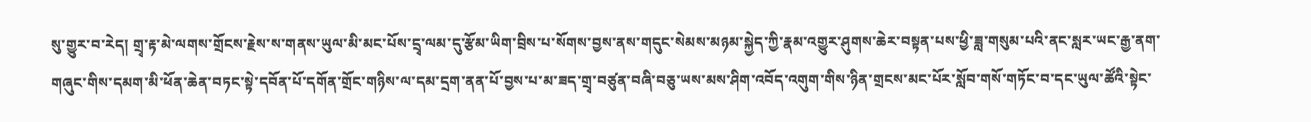སུ་གྱུར་བ་རེད། གྲྭ་རྟ་མེ་ལགས་གྲོངས་རྗེས་ས་གནས་ཡུལ་མི་མང་པོས་དྲྭ་ལམ་དུ་རྩོམ་ཡིག་བྲིས་པ་སོགས་བྱས་ནས་གདུང་སེམས་མཉམ་སྐྱེད་ཀྱི་རྣམ་འགྱུར་ཤུགས་ཆེར་བསྟན་པས་ཕྱི་ཟླ་གསུམ་པའི་ནང་སླར་ཡང་རྒྱ་ནག་གཞུང་གིས་དམག་མི་ཕོན་ཆེན་བཏང་སྟེ་དབོན་པོ་དགོན་གྲོང་གཉིས་ལ་དམ་དྲག་ནན་པོ་བྱས་པ་མ་ཟད་གྲྭ་བཙུན་བཞི་བཅུ་ཡས་མས་ཤིག་འབོད་འགུག་གིས་ཉིན་གྲངས་མང་པོར་སློབ་གསོ་གཏོང་བ་དང་ཡུལ་ཚོའི་སྟེང་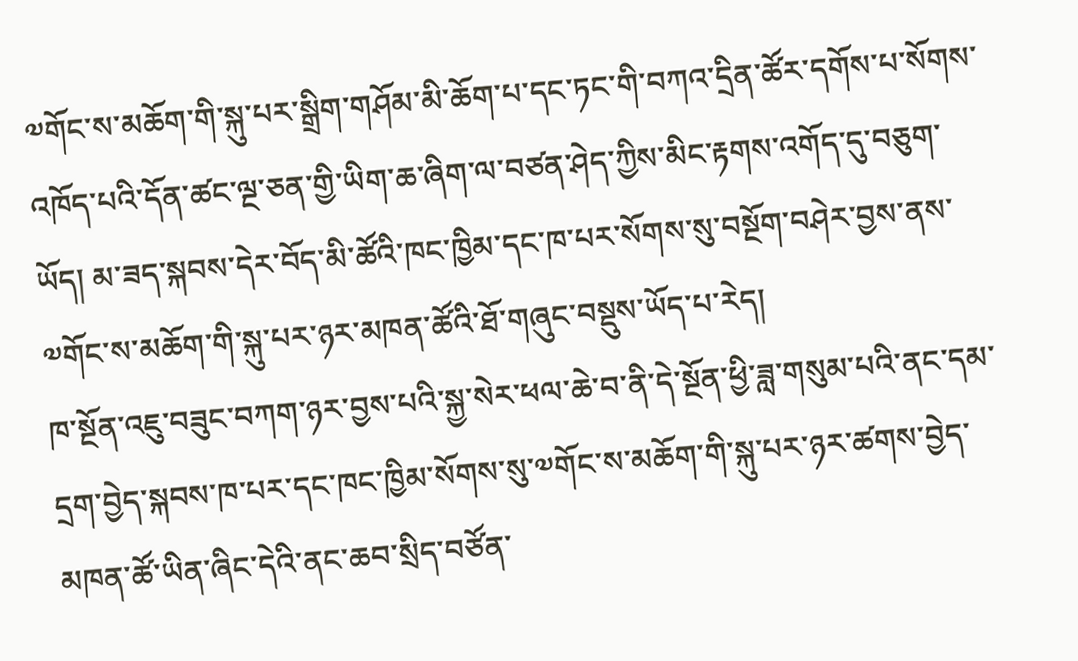༧གོང་ས་མཆོག་གི་སྐུ་པར་སྒྲིག་གཤོམ་མི་ཆོག་པ་དང་ཏང་གི་བཀའ་དྲིན་ཚོར་དགོས་པ་སོགས་འཁོད་པའི་དོན་ཚང་ལྔ་ཅན་གྱི་ཡིག་ཆ་ཞིག་ལ་བཙན་ཤེད་ཀྱིས་མིང་རྟགས་འགོད་དུ་བཅུག་ཡོད། མ་ཟད་སྐབས་དེར་བོད་མི་ཚོའི་ཁང་ཁྱིམ་དང་ཁ་པར་སོགས་སུ་བསྔོག་བཤེར་བྱས་ནས་༧གོང་ས་མཆོག་གི་སྐུ་པར་ཉར་མཁན་ཚོའི་ཐོ་གཞུང་བསྡུས་ཡོད་པ་རེད།
ཁ་སྔོན་འཇུ་བཟུང་བཀག་ཉར་བྱས་པའི་སྐྱ་སེར་ཕལ་ཆེ་བ་ནི་དེ་སྔོན་ཕྱི་ཟླ་གསུམ་པའི་ནང་དམ་དྲག་བྱེད་སྐབས་ཁ་པར་དང་ཁང་ཁྱིམ་སོགས་སུ་༧གོང་ས་མཆོག་གི་སྐུ་པར་ཉར་ཚགས་བྱེད་མཁན་ཚོ་ཡིན་ཞིང་དེའི་ནང་ཆབ་སྲིད་བཙོན་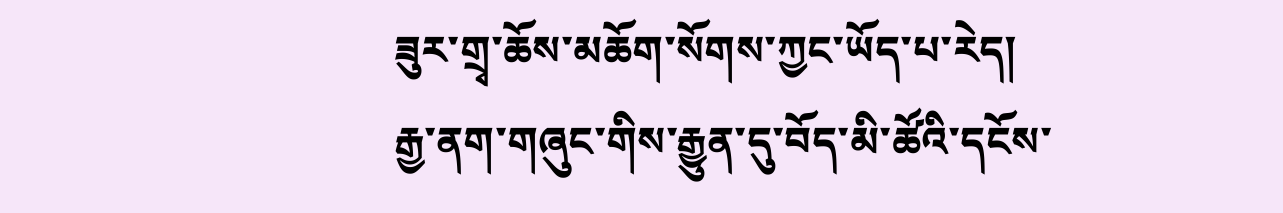ཟུར་གྲྭ་ཆོས་མཆོག་སོགས་ཀྱང་ཡོད་པ་རེད།
རྒྱ་ནག་གཞུང་གིས་རྒྱུན་དུ་བོད་མི་ཚོའི་དངོས་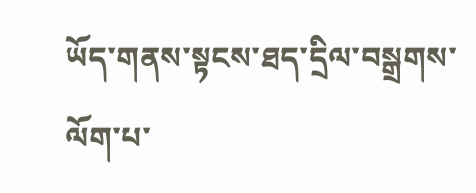ཡོད་གནས་སྟངས་ཐད་དྲིལ་བསྒྲགས་ལོག་པ་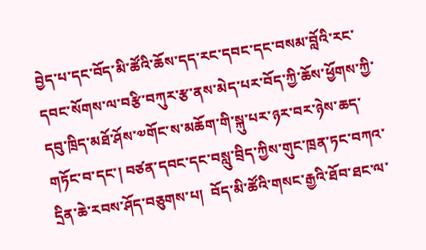བྱེད་པ་དང་བོད་མི་ཚོའི་ཆོས་དད་རང་དབང་དང་བསམ་བློའི་རང་དབང་སོགས་ལ་བརྩི་བཀུར་རྩ་ནས་མེད་པར་བོད་ཀྱི་ཆོས་ཕྱོགས་ཀྱི་དབུ་ཁྲིད་མཐོ་ཤོས་༧གོང་ས་མཆོག་གི་སྐུ་པར་ཉར་བར་ཉེས་ཆད་གཏོང་བ་དང་། བཙན་དབང་དང་བསླུ་བྲིད་ཀྱིས་གུང་ཁྲན་ཏང་བཀའ་དྲིན་ཆེ་རབས་ཤོད་བཅུགས་པ།  བོད་མི་ཚོའི་གསང་རྒྱའི་ཐོབ་ཐང་ལ་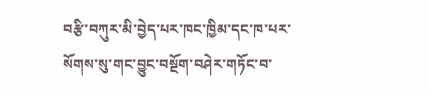བརྩི་བཀུར་མི་བྱེད་པར་ཁང་ཁྱིམ་དང་ཁ་པར་སོགས་སུ་གང་བྱུང་བསྔོག་བཤེར་གཏོང་བ་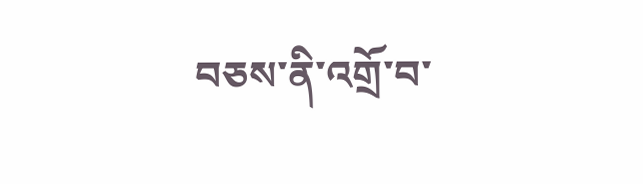བཅས་ནི་འགྲོ་བ་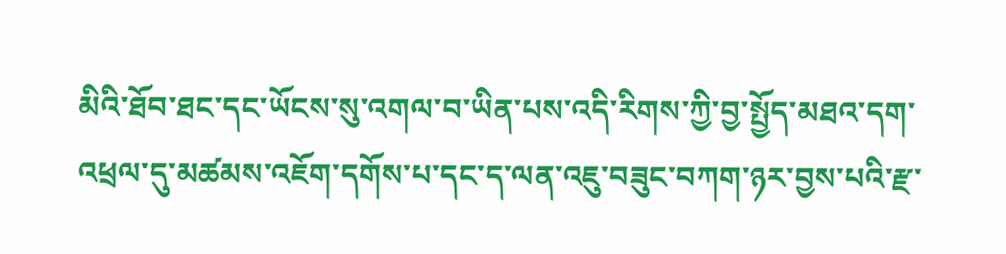མིའི་ཐོབ་ཐང་དང་ཡོངས་སུ་འགལ་བ་ཡིན་པས་འདི་རིགས་ཀྱི་བྱ་སྤྱོད་མཐའ་དག་འཕྲལ་དུ་མཚམས་འཇོག་དགོས་པ་དང་ད་ལན་འཇུ་བཟུང་བཀག་ཉར་བྱས་པའི་རྫ་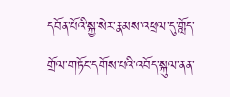དབོན་པོའི་སྐྱ་སེར་རྣམས་འཕྲལ་དུ་གློད་གྲོལ་གཏོང་དགོས་པའི་འབོད་སྐུལ་ནན་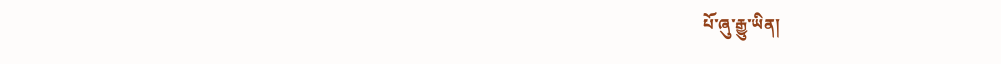པོ་ཞུ་རྒྱུ་ཡིན།